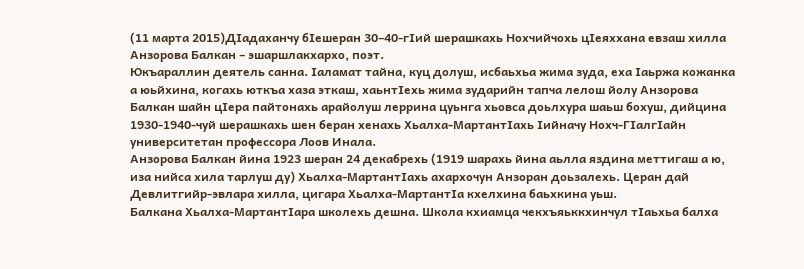(11 марта 2015)ДIадаханчу бIешеран 30–40-гIий шерашкахь Нохчийчохь цIеяххана евзаш хилла Анзорова Балкан – эшаршлакхархо, поэт.
Юкъараллин деятель санна. Iаламат тайна, куц долуш, исбаьхьа жима зуда, еха Iаьржа кожанка а юьйхина, когахь юткъа хаза эткаш, хаьнтIехь жима зударийн тапча лелош йолу Анзорова Балкан шайн цIера пайтонахь арайолуш леррина цуьнга хьовса доьлхура шаьш бохуш, дийцина 1930-1940-чуй шерашкахь шен беран хенахь Хьалха-МартантIахь Iийначу Нохч-ГIалгIайн университетан профессора Лоов Инала.
Анзорова Балкан йина 1923 шеран 24 декабрехь (1919 шарахь йина аьлла яздина меттигаш а ю, иза нийса хила тарлуш ду) Хьалха-МартантIахь ахархочун Анзоран доьзалехь. Церан дай Девлитгийр-эвлара хилла, цигара Хьалха-МартантIа кхелхина баьхкина уьш.
Балкана Хьалха-МартантIара школехь дешна. Школа кхиамца чекхъяьккхинчул тIаьхьа балха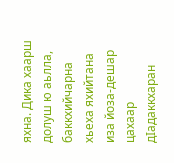яхна. Дика хаарш долуш ю аьлла, баккхийчарна хьеха яхийтана иза йоза-дешар цахаар дIадаккхаран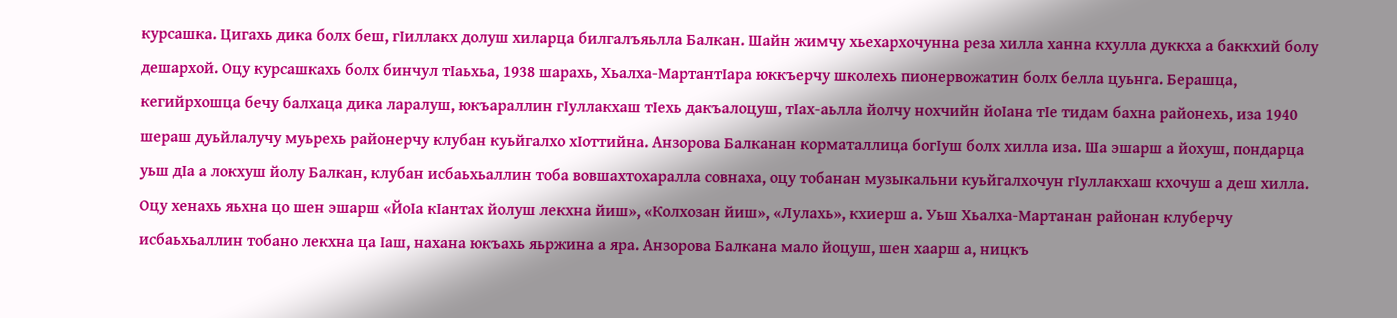курсашка. Цигахь дика болх беш, гIиллакх долуш хиларца билгалъяьлла Балкан. Шайн жимчу хьехархочунна реза хилла ханна кхулла дуккха а баккхий болу дешархой. Оцу курсашкахь болх бинчул тIаьхьа, 1938 шарахь, Хьалха-МартантIара юккъерчу школехь пионервожатин болх белла цуьнга. Берашца, кегийрхошца бечу балхаца дика ларалуш, юкъараллин гIуллакхаш тIехь дакъалоцуш, тIах-аьлла йолчу нохчийн йоIана тIе тидам бахна районехь, иза 1940 шераш дуьйлалучу муьрехь районерчу клубан куьйгалхо хIоттийна. Анзорова Балканан корматаллица богIуш болх хилла иза. Ша эшарш а йохуш, пондарца уьш дIа а локхуш йолу Балкан, клубан исбаьхьаллин тоба вовшахтохаралла совнаха, оцу тобанан музыкальни куьйгалхочун гIуллакхаш кхочуш а деш хилла. Оцу хенахь яьхна цо шен эшарш «ЙоIа кIантах йолуш лекхна йиш», «Колхозан йиш», «Лулахь», кхиерш а. Уьш Хьалха-Мартанан районан клуберчу исбаьхьаллин тобано лекхна ца Iаш, нахана юкъахь яьржина а яра. Анзорова Балкана мало йоцуш, шен хаарш а, ницкъ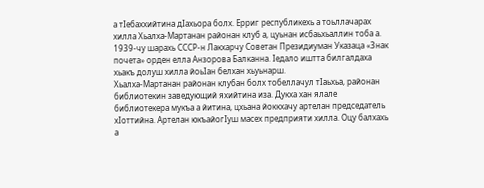а тIебаххийтина дIахьора болх. Ерриг республикехь а тоьллачарах хилла Хьалха-Мартанан районан клуб а, цуьнан исбаьхьаллин тоба а. 1939-чу шарахь СССР-н Лакхарчу Советан Президиуман Указаца «Знак почета» орден елла Анзорова Балканна. Iедало иштта билгалдаха хьакъ долуш хилла йоьIан белхан хьуьнарш.
Хьалха-Мартанан районан клубан болх тобеллачул тIаьхьа, районан библиотекин заведующий яхийтина иза. Дукха хан ялале библиотекера мукъа а йитина, цхьана йоккхачу артелан председатель хIоттийна. Артелан юкъайогIуш масех предприяти хилла. Оцу балхахь а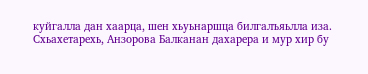куйгалла дан хаарца, шен хьуьнаршца билгалъяьлла иза. Схьахетарехь, Анзорова Балканан дахарера и мур хир бу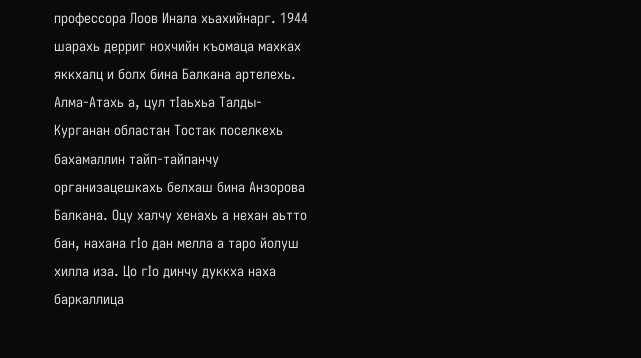профессора Лоов Инала хьахийнарг. 1944 шарахь дерриг нохчийн къомаца махках яккхалц и болх бина Балкана артелехь.
Алма-Атахь а, цул тIаьхьа Талды-Курганан областан Тостак поселкехь бахамаллин тайп-тайпанчу организацешкахь белхаш бина Анзорова Балкана. Оцу халчу хенахь а нехан аьтто бан, нахана гIо дан мелла а таро йолуш хилла иза. Цо гIо динчу дуккха наха баркаллица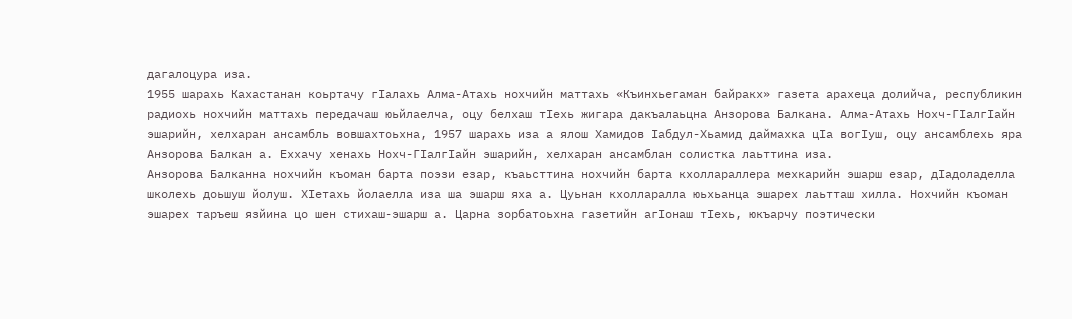дагалоцура иза.
1955 шарахь Кахастанан коьртачу гIалахь Алма-Атахь нохчийн маттахь «Къинхьегаман байракх» газета арахеца долийча, республикин радиохь нохчийн маттахь передачаш юьйлаелча, оцу белхаш тIехь жигара дакъалаьцна Анзорова Балкана. Алма-Атахь Нохч-ГIалгIайн эшарийн, хелхаран ансамбль вовшахтоьхна, 1957 шарахь иза а ялош Хамидов Iабдул-Хьамид даймахка цIа вогIуш, оцу ансамблехь яра Анзорова Балкан а. Еххачу хенахь Нохч-ГIалгIайн эшарийн, хелхаран ансамблан солистка лаьттина иза.
Анзорова Балканна нохчийн къоман барта поэзи езар, къаьсттина нохчийн барта кхоллараллера мехкарийн эшарш езар, дIадоладелла школехь доьшуш йолуш. ХIетахь йолаелла иза ша эшарш яха а. Цуьнан кхолларалла юьхьанца эшарех лаьтташ хилла. Нохчийн къоман эшарех таръеш язйина цо шен стихаш-эшарш а. Царна зорбатоьхна газетийн агIонаш тIехь, юкъарчу поэтически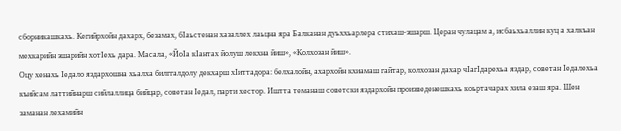сборникашкахь. Кегийрхойн дахарх, безамах, бIаьстенан хазаллех лаьцна яра Балканан дуьххьарлера стихаш-эшарш. Церан чулацам а, исбаьхьаллин куц а халкъан мехкарийн эшарийн хотIехь дара. Масала, «ЙоIа кIантах йолуш лекхна йиш», «Колхозан йиш».
Оцу хенахь Iедало яздархошна хьалха билггалдолу декхарш хIиттадора: белхалойн, ахархойн кхиамаш гайтар, колхозан дахар чIагIдарехьа яздар, советан Iедалехьа къийсам латтийнарш сийлаллица бийцар, советан Iедал, парти хестор. Иштта теманаш советски яздархойн произведенешкахь коьртачарах хила езаш яра. Шен заманан лехамийн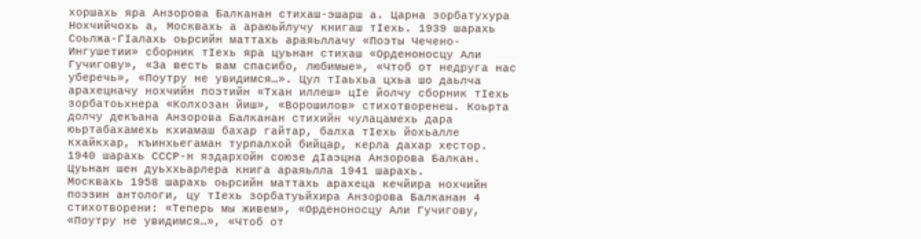хоршахь яра Анзорова Балканан стихаш-эшарш а. Царна зорбатухура Нохчийчохь а, Москвахь а араюьйлучу книгаш тIехь. 1939 шарахь Соьлжа-ГIалахь оьрсийн маттахь араяьллачу «Поэты Чечено-Ингушетии» сборник тIехь яра цуьнан стихаш «Орденоносцу Али Гучигову», «За весть вам спасибо, любимые», «Чтоб от недруга нас уберечь», «Поутру не увидимся…». Цул тIаьхьа цхьа шо даьлча арахецначу нохчийн поэтийн «Тхан иллеш» цIе йолчу сборник тIехь зорбатоьхнера «Колхозан йиш», «Ворошилов» стихотворенеш. Коьрта долчу декъана Анзорова Балканан стихийн чулацамехь дара юьртабахамехь кхиамаш бахар гайтар, балха тIехь йохьалле кхайкхар, къинхьегаман турпалхой бийцар, керла дахар хестор. 1940 шарахь СССР-н яздархойн союзе дIаэцна Анзорова Балкан. Цуьнан шен дуьххьарлера книга араяьлла 1941 шарахь.
Москвахь 1958 шарахь оьрсийн маттахь арахеца кечйира нохчийн поэзин антологи, цу тIехь зорбатуьйхира Анзорова Балканан 4 стихотворени: «Теперь мы живем», «Орденоносцу Али Гучигову, «Поутру не увидимся…», «Чтоб от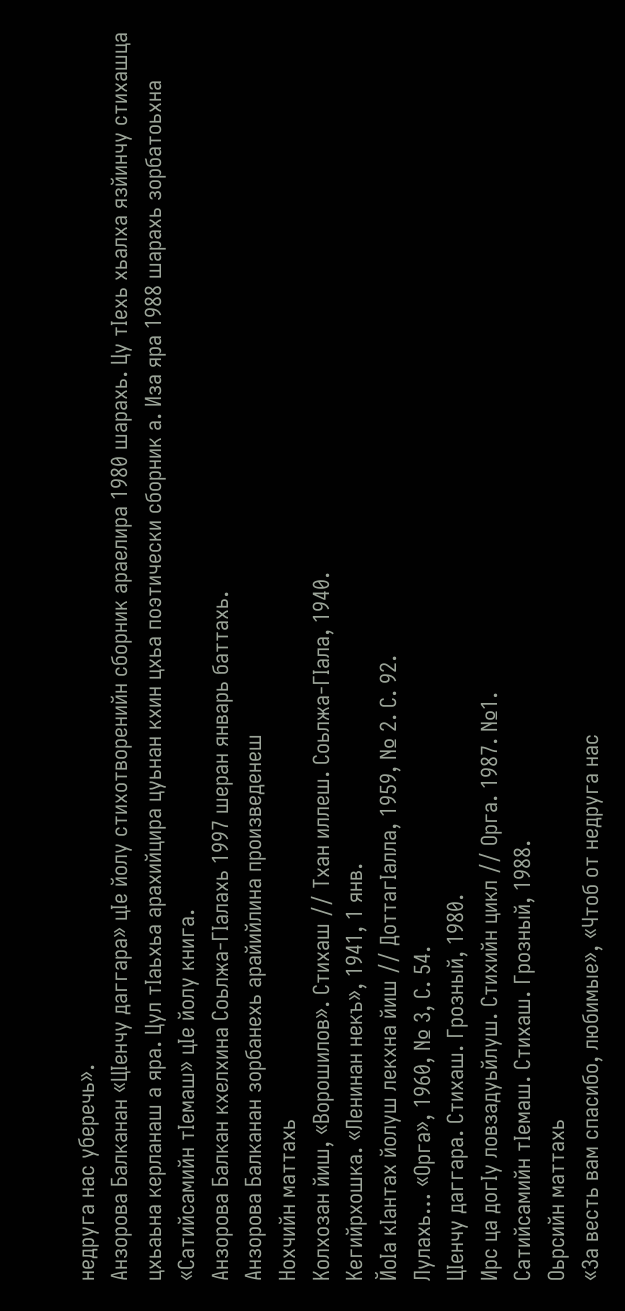недруга нас уберечь».
Анзорова Балканан «ЦIенчу даггара» цIе йолу стихотворенийн сборник араелира 1980 шарахь. Цу тIехь хьалха язйинчу стихашца цхьаьна керланаш а яра. Цул тIаьхьа арахийцира цуьнан кхин цхьа поэтически сборник а. Иза яра 1988 шарахь зорбатоьхна «Сатийсамийн тIемаш» цIе йолу книга.
Анзорова Балкан кхелхина Соьлжа-ГIалахь 1997 шеран январь баттахь.
Анзорова Балканан зорбанехь арайийлина произведенеш
Нохчийн маттахь
Колхозан йиш, «Ворошилов». Стихаш // Тхан иллеш. Соьлжа-ГIала, 1940.
Кегийрхошка. «Ленинан некъ», 1941, 1 янв.
ЙоIа кIантах йолуш лекхна йиш // ДоттагIалла, 1959, № 2. С. 92.
Лулахь… «Орга», 1960, № 3, С. 54.
ЦIенчу даггара. Стихаш. Грозный, 1980.
Ирс ца догIу ловзадуьйлуш. Стихийн цикл // Орга. 1987. №1.
Сатийсамийн тIемаш. Стихаш. Грозный, 1988.
Оьрсийн маттахь
«За весть вам спасибо, любимые», «Чтоб от недруга нас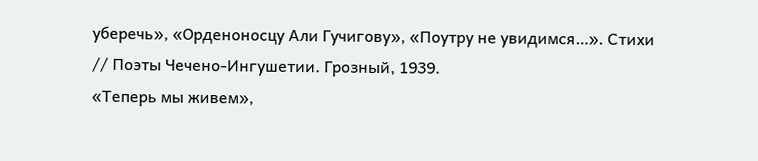уберечь», «Орденоносцу Али Гучигову», «Поутру не увидимся…». Стихи // Поэты Чечено-Ингушетии. Грозный, 1939.
«Теперь мы живем»,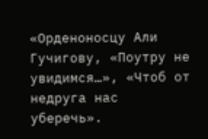«Орденоносцу Али Гучигову, «Поутру не увидимся…», «Чтоб от недруга нас уберечь».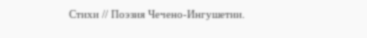Стихи // Поэзия Чечено-Ингушетии.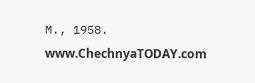М., 1958.
www.ChechnyaTODAY.com